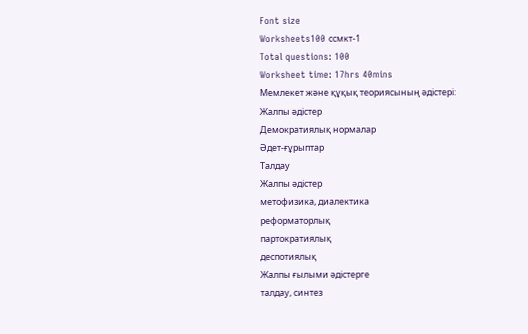Font size
Worksheets100 ссмкт-1
Total questions: 100
Worksheet time: 17hrs 40mins
Мемлекет және құқық теориясының әдістері:
Жалпы әдістер
Демократиялық нормалар
Әдет-ғұрыптар
Талдау
Жалпы әдістер
метофизика, диалектика
реформаторлық
партократиялық
деспотиялық
Жалпы ғылыми әдістерге
талдау, синтез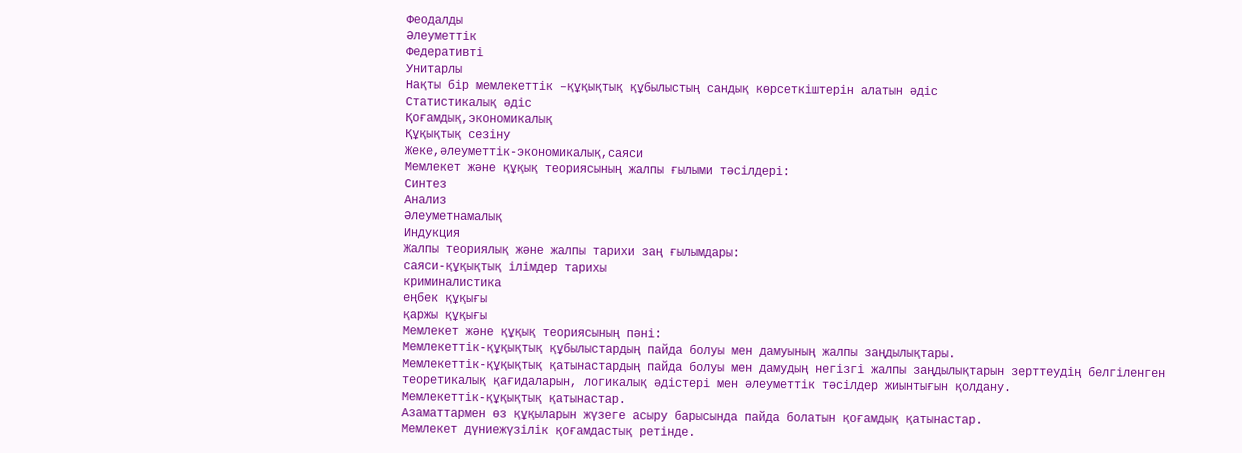Феодалды
Әлеуметтік
Федеративті
Унитарлы
Нақты бір мемлекеттік –құқықтық құбылыстың сандық көрсеткіштерін алатын әдіс
Статистикалық әдіс
Қоғамдық,экономикалық
Құқықтық сезіну
Жеке,әлеуметтік-экономикалық,саяси
Мемлекет және құқық теориясының жалпы ғылыми тәсілдері:
Синтез
Анализ
Әлеуметнамалық
Индукция
Жалпы теориялық және жалпы тарихи заң ғылымдары:
саяси-құқықтық ілімдер тарихы
криминалистика
еңбек құқығы
қаржы құқығы
Мемлекет және құқық теориясының пәні:
Мемлекеттік-құқықтық құбылыстардың пайда болуы мен дамуының жалпы заңдылықтары.
Мемлекеттік-құқықтық қатынастардың пайда болуы мен дамудың негізгі жалпы заңдылықтарын зерттеудің белгіленген теоретикалық қағидаларын, логикалық әдістері мен әлеуметтік тәсілдер жиынтығын қолдану.
Мемлекеттік-құқықтық қатынастар.
Азаматтармен өз құқыларын жүзеге асыру барысында пайда болатын қоғамдық қатынастар.
Мемлекет дүниежүзілік қоғамдастық ретінде.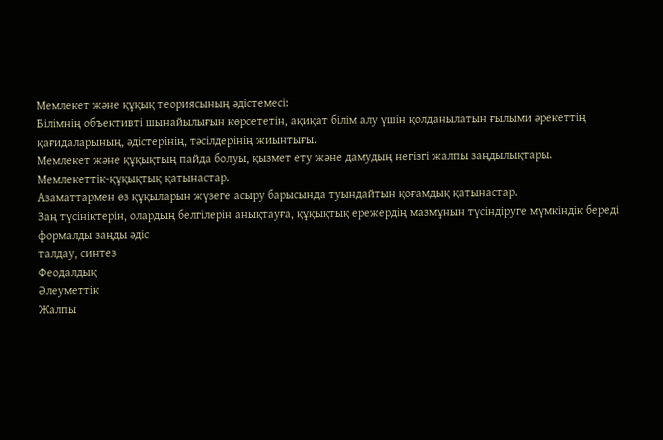Мемлекет және құқық теориясының әдістемесі:
Білімнің объективті шынайылығын көрсететін, ақиқат білім алу үшін қолданылатын ғылыми әрекеттің қағидаларының, әдістерінің, тәсілдерінің жиынтығы.
Мемлекет және құқықтың пайда болуы, қызмет ету және дамудың негізгі жалпы заңдылықтары.
Мемлекеттік-құқықтық қатынастар.
Азаматтармен өз құқыларын жүзеге асыру барысында туындайтын қоғамдық қатынастар.
Заң түсініктерін, олардың белгілерін анықтауға, құқықтық ережердің мазмұнын түсіндіруге мүмкіндік береді
формалды заңды әдіс
талдау, синтез
Феодалдық
Әлеуметтік
Жалпы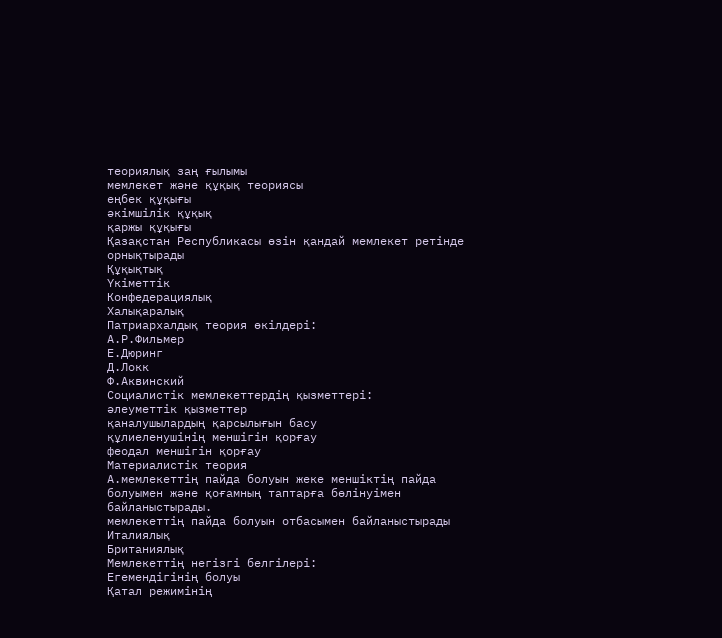теориялық заң ғылымы
мемлекет және құқық теориясы
еңбек құқығы
әкімшілік құқық
қаржы құқығы
Қазақстан Республикасы өзін қандай мемлекет ретінде орнықтырады
Құқықтық
Үкіметтік
Конфедерациялық
Халықаралық
Патриархалдық теория өкілдері:
А.Р.Фильмер
Е.Дюринг
Д.Локк
Ф.Аквинский
Социалистік мемлекеттердің қызметтері:
әлеуметтік қызметтер
қаналушылардың қарсылығын басу
құлиеленушінің меншігін қорғау
феодал меншігін қорғау
Материалистік теория
А.мемлекеттің пайда болуын жеке меншіктің пайда болуымен және қоғамның таптарға бөлінуімен байланыстырады.
мемлекеттің пайда болуын отбасымен байланыстырады
Италиялық
Британиялық
Мемлекеттің негізгі белгілері:
Егемендігінің болуы
Қатал режимінің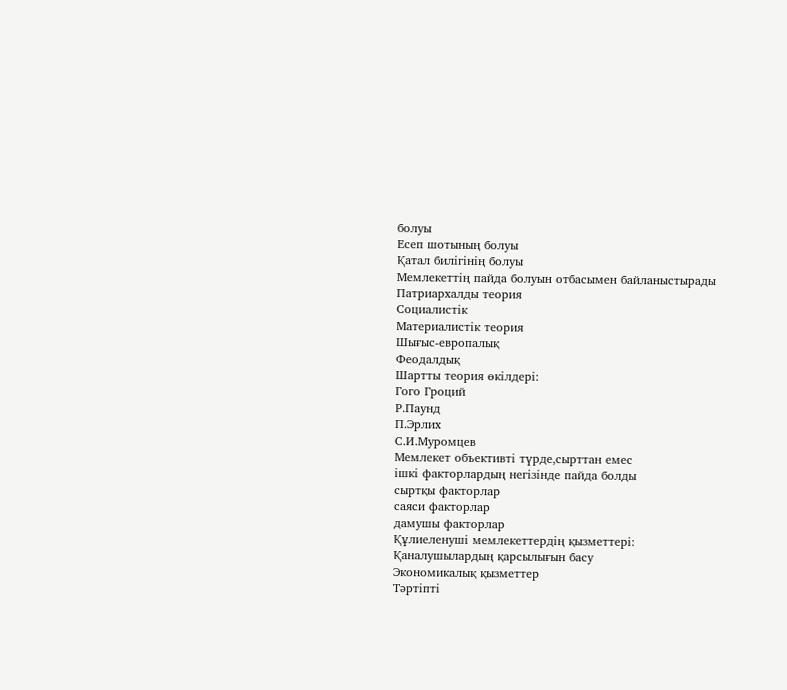болуы
Есеп шотының болуы
Қатал билігінің болуы
Мемлекеттің пайда болуын отбасымен байланыстырады
Патриархалды теория
Социалистік
Материалистік теория
Шығыс-европалық
Феодалдық
Шартты теория өкілдері:
Гого Гроций
Р.Паунд
П.Эрлих
С.И.Муромцев
Мемлекет объективті түрде,сырттан емес
ішкі факторлардың негізінде пайда болды
сыртқы факторлар
саяси факторлар
дамушы факторлар
Құлиеленуші мемлекеттердің қызметтері:
Қаналушылардың қарсылығын басу
Экономикалық қызметтер
Тәртіпті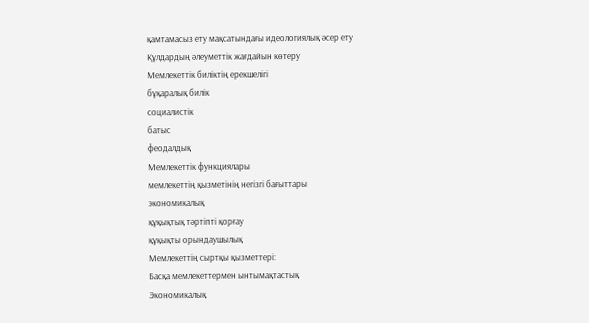қамтамасыз ету мақсатындағы идеологиялық әсер ету
Құлдардың әлеуметтік жағдайын көтеру
Мемлекеттік биліктің ерекшелігі
бұқаралық билік
социалистік
батыс
феодалдық
Мемлекеттік функциялары
мемлекеттің қызметінің негізгі бағыттары
экономикалық
құқықтық тәртіпті қорғау
құқықты орындаушылық
Мемлекеттің сыртқы қызметтері:
Басқа мемлекеттермен ынтымақтастық
Экономикалық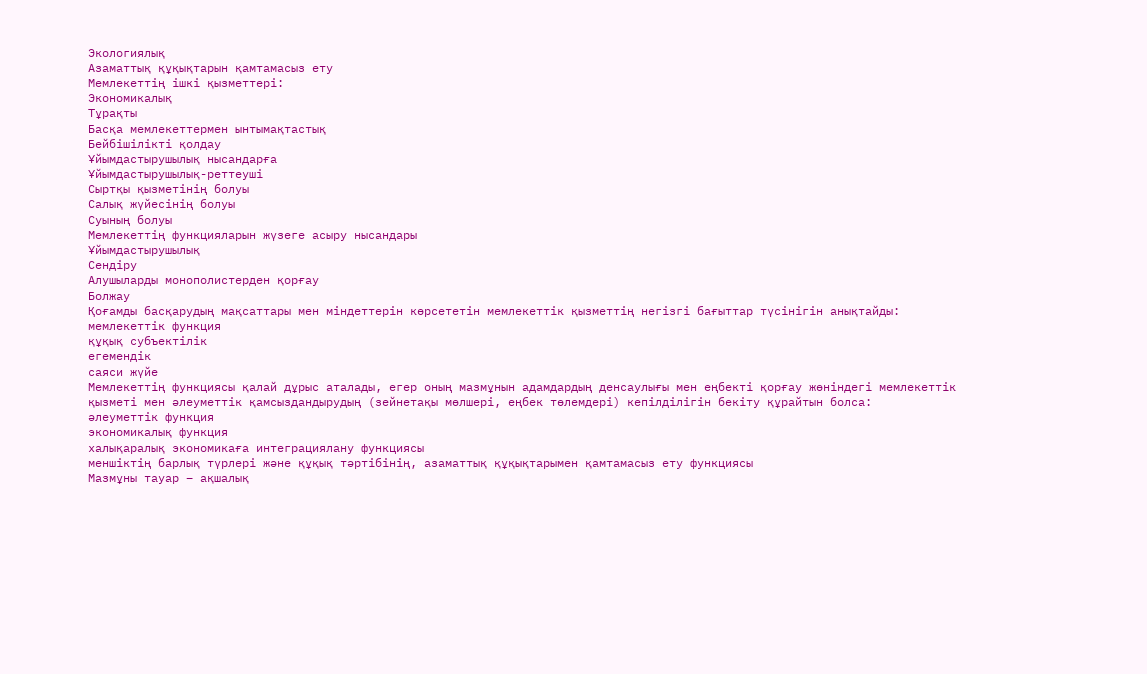Экологиялық
Азаматтық құқықтарын қамтамасыз ету
Мемлекеттің ішкі қызметтері:
Экономикалық
Тұрақты
Басқа мемлекеттермен ынтымақтастық
Бейбішілікті қолдау
Ұйымдастырушылық нысандарға
Ұйымдастырушылық-реттеуші
Сыртқы қызметінің болуы
Салық жүйесінің болуы
Суының болуы
Мемлекеттің функцияларын жүзеге асыру нысандары
Ұйымдастырушылық
Сендіру
Алушыларды монополистерден қорғау
Болжау
Қоғамды басқарудың мақсаттары мен міндеттерін көрсететін мемлекеттік қызметтің негізгі бағыттар түсінігін анықтайды:
мемлекеттік функция
құқық субъектілік
егемендік
саяси жүйе
Мемлекеттің функциясы қалай дұрыс аталады, егер оның мазмұнын адамдардың денсаулығы мен еңбекті қорғау жөніндегі мемлекеттік қызметі мен әлеуметтік қамсыздандырудың (зейнетақы мөлшері, еңбек төлемдері) кепілділігін бекіту құрайтын болса:
әлеуметтік функция
экономикалық функция
халықаралық экономикаға интеграциялану функциясы
меншіктің барлық түрлері және құқық тәртібінің, азаматтық құқықтарымен қамтамасыз ету функциясы
Мазмұны тауар – ақшалық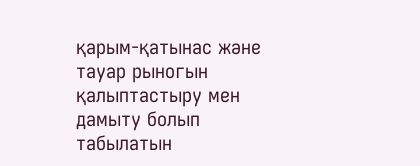қарым-қатынас және тауар рыногын қалыптастыру мен дамыту болып табылатын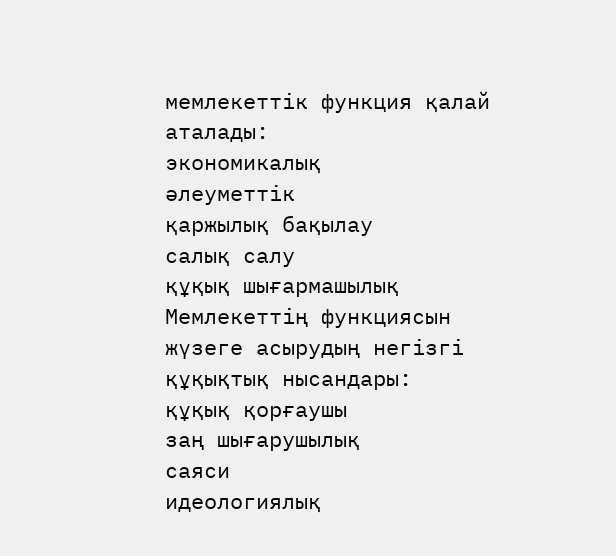мемлекеттік функция қалай аталады:
экономикалық
әлеуметтік
қаржылық бақылау
салық салу
құқық шығармашылық
Мемлекеттің функциясын жүзеге асырудың негізгі құқықтық нысандары:
құқық қорғаушы
заң шығарушылық
саяси
идеологиялық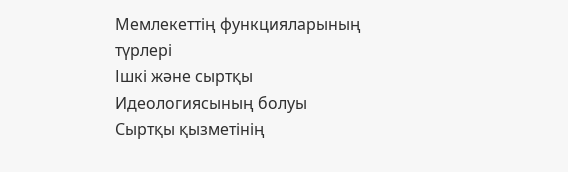Мемлекеттің функцияларының түрлері
Ішкі және сыртқы
Идеологиясының болуы
Сыртқы қызметінің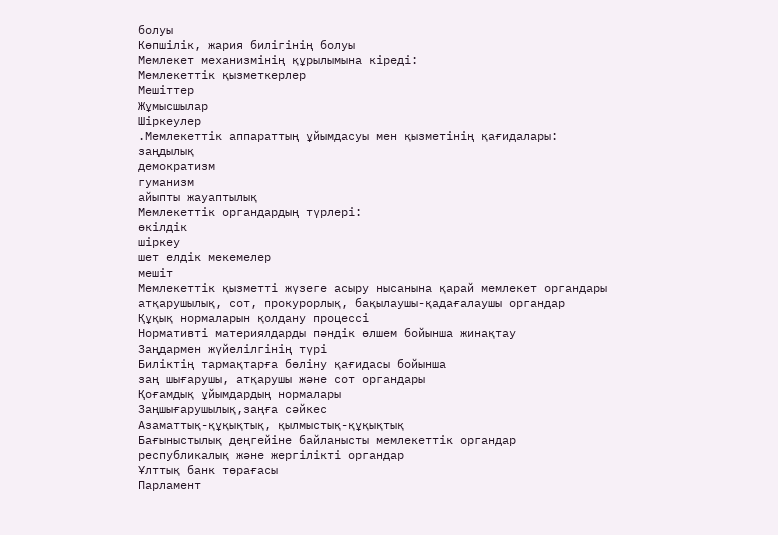болуы
Көпшілік, жария билігінің болуы
Мемлекет механизмінің құрылымына кіреді:
Мемлекеттік қызметкерлер
Мешіттер
Жұмысшылар
Шіркеулер
.Мемлекеттік аппараттың ұйымдасуы мен қызметінің қағидалары:
заңдылық
демократизм
гуманизм
айыпты жауаптылық
Мемлекеттік органдардың түрлері:
өкілдік
шіркеу
шет елдік мекемелер
мешіт
Мемлекеттік қызметті жүзеге асыру нысанына қарай мемлекет органдары
атқарушылық, сот, прокурорлық, бақылаушы-қадағалаушы органдар
Құқық нормаларын қолдану процессі
Нормативті материялдарды пәндік өлшем бойынша жинақтау
Заңдармен жүйелілгінің түрі
Биліктің тармақтарға бөліну қағидасы бойынша
заң шығарушы, атқарушы және сот органдары
Қоғамдық ұйымдардың нормалары
Заңшығарушылық,заңға сәйкес
Азаматтық-құқықтық, қылмыстық-құқықтық
Бағыныстылық деңгейіне байланысты мемлекеттік органдар
республикалық және жергілікті органдар
Ұлттық банк төрағасы
Парламент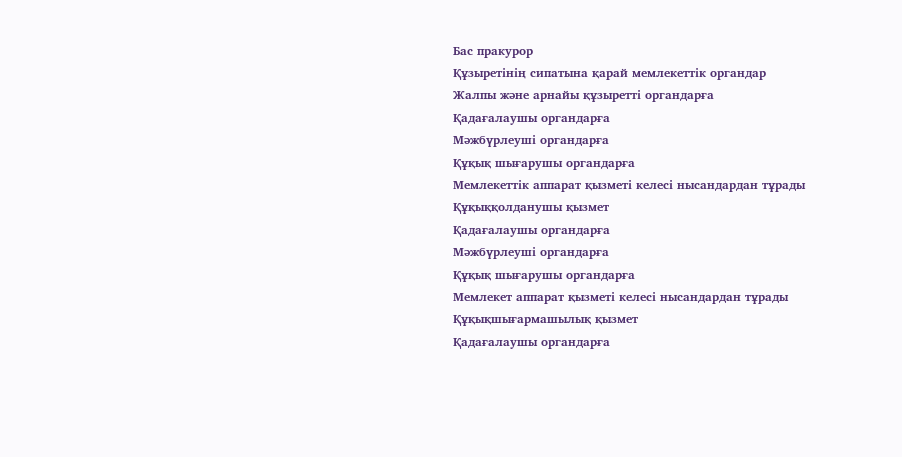Бас пракурор
Құзыретінің сипатына қарай мемлекеттік органдар
Жалпы және арнайы құзыретті органдарға
Қадағалаушы органдарға
Мәжбүрлеуші органдарға
Құқық шығарушы органдарға
Мемлекеттік аппарат қызметі келесі нысандардан тұрады
Құқыққолданушы қызмет
Қадағалаушы органдарға
Мәжбүрлеуші органдарға
Құқық шығарушы органдарға
Мемлекет аппарат қызметі келесі нысандардан тұрады
Құқықшығармашылық қызмет
Қадағалаушы органдарға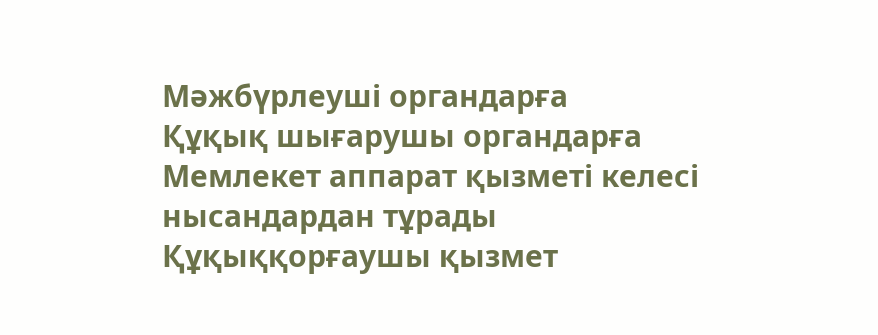Мәжбүрлеуші органдарға
Құқық шығарушы органдарға
Мемлекет аппарат қызметі келесі нысандардан тұрады
Құқыққорғаушы қызмет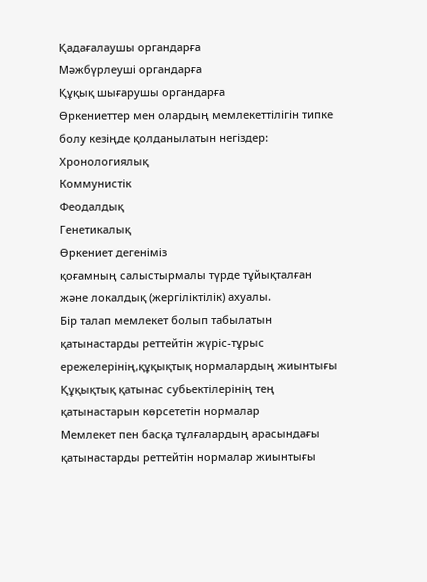Қадағалаушы органдарға
Мәжбүрлеуші органдарға
Құқық шығарушы органдарға
Өркениеттер мен олардың мемлекеттілігін типке болу кезіңде қолданылатын негіздер:
Хронологиялық
Коммунистік
Феодалдық
Генетикалық
Өркениет дегеніміз
қоғамның салыстырмалы түрде тұйықталған және локалдық (жергіліктілік) ахуалы.
Бір талап мемлекет болып табылатын қатынастарды реттейтін жүріс-тұрыс ережелерінің,құқықтық нормалардың жиынтығы
Құқықтық қатынас субьектілерінің тең қатынастарын көрсететін нормалар
Мемлекет пен басқа тұлғалардың арасындағы қатынастарды реттейтін нормалар жиынтығы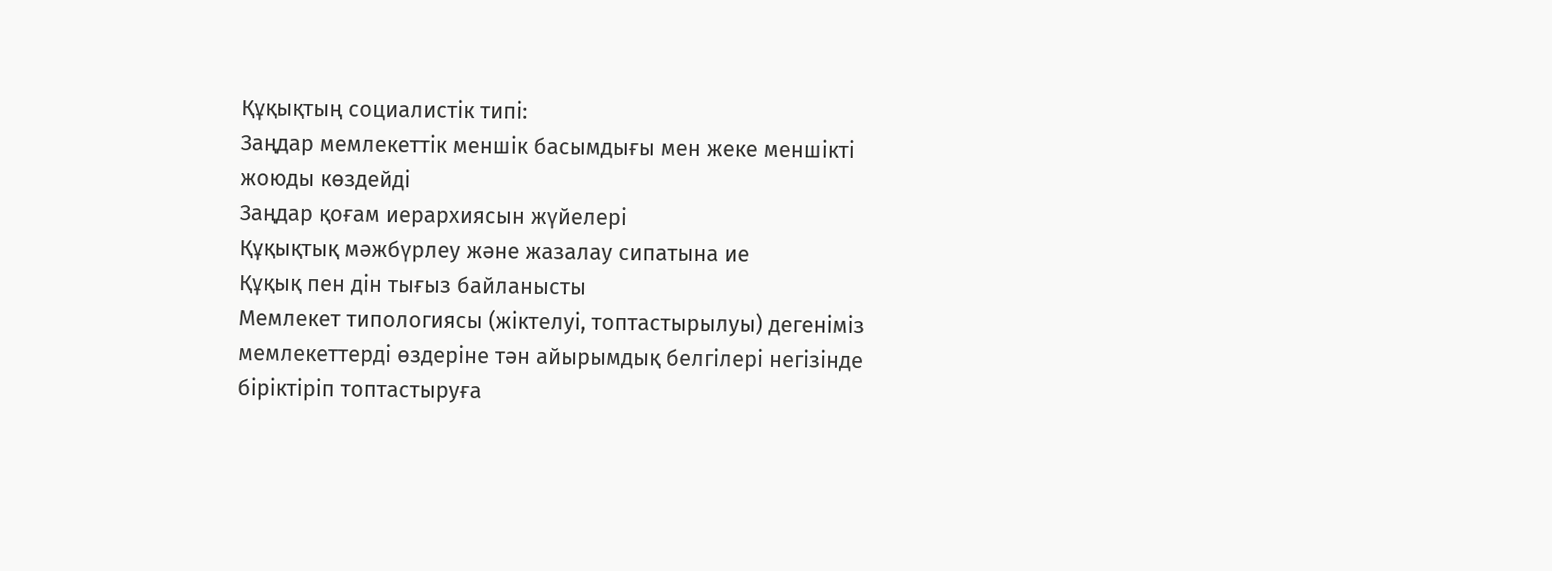Құқықтың социалистік типі:
Заңдар мемлекеттік меншік басымдығы мен жеке меншікті жоюды көздейді
Заңдар қоғам иерархиясын жүйелері
Құқықтық мәжбүрлеу және жазалау сипатына ие
Құқық пен дін тығыз байланысты
Мемлекет типологиясы (жіктелуі, топтастырылуы) дегеніміз
мемлекеттерді өздеріне тән айырымдық белгілері негізінде біріктіріп топтастыруға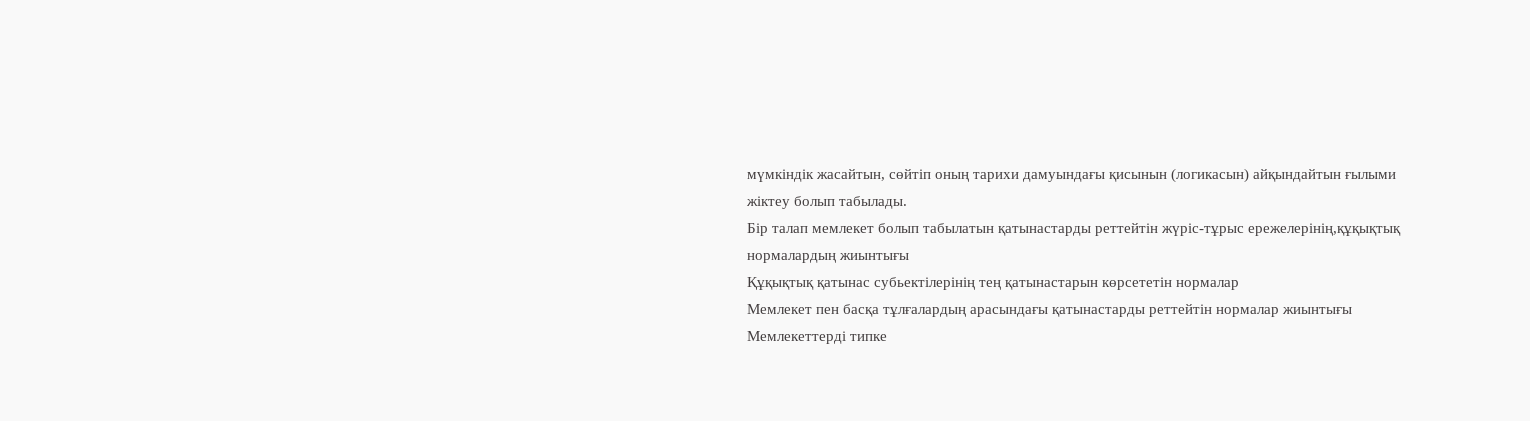мүмкіндік жасайтын, сөйтіп оның тарихи дамуындағы қисынын (логикасын) айқындайтын ғылыми жіктеу болып табылады.
Бір талап мемлекет болып табылатын қатынастарды реттейтін жүріс-тұрыс ережелерінің,құқықтық нормалардың жиынтығы
Құқықтық қатынас субьектілерінің тең қатынастарын көрсететін нормалар
Мемлекет пен басқа тұлғалардың арасындағы қатынастарды реттейтін нормалар жиынтығы
Мемлекеттерді типке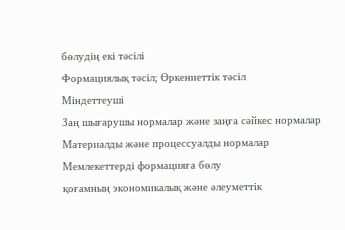бөлудің екі тәсілі
Формациялық тәсіл; Өркениеттік тәсіл
Міндеттеуші
Заң шығарушы нормалар және заңға сәйкес нормалар
Материалды және процессуалды нормалар
Мемлекеттерді формацияға бөлу
қоғамның экономикалық және әлеуметтік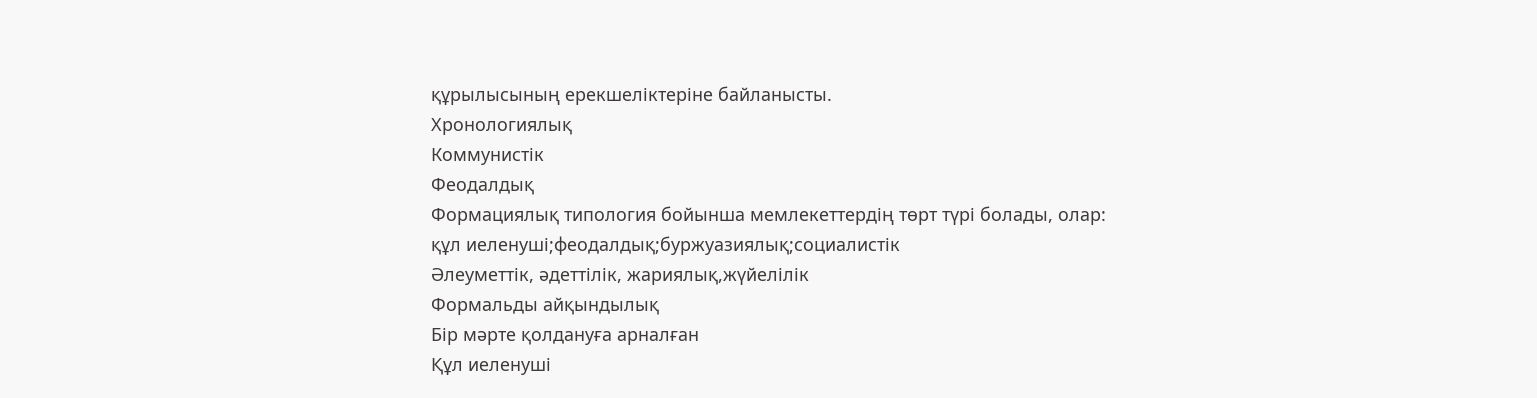құрылысының ерекшеліктеріне байланысты.
Хронологиялық
Коммунистік
Феодалдық
Формациялық типология бойынша мемлекеттердің төрт түрі болады, олар:
құл иеленуші;феодалдық;буржуазиялық;социалистік
Әлеуметтік, әдеттілік, жариялық,жүйелілік
Формальды айқындылық
Бір мәрте қолдануға арналған
Құл иеленуші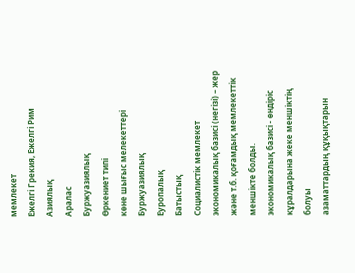мемлекет
Ежелгі Грекия, Ежелгі Рим
Азиялық
Аралас
Буржуазиялық
Өркениет типі
көне шығыс мелекеттері
Буржуазиялық
Еуропалық
Батыстық
Социалистік мемлекет
экономикалық базисі (негізі) – жер және т.б. қоғамдық мемлекеттік меншікте болды.
экономикалық базисі - өндіріс кұралдарына жеке меншіктің болуы
азаматтардың құқықтарын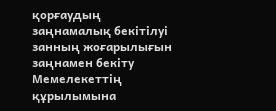қорғаудың заңнамалық бекітілуі
занның жоғарылығын заңнамен бекіту
Мемелекеттің құрылымына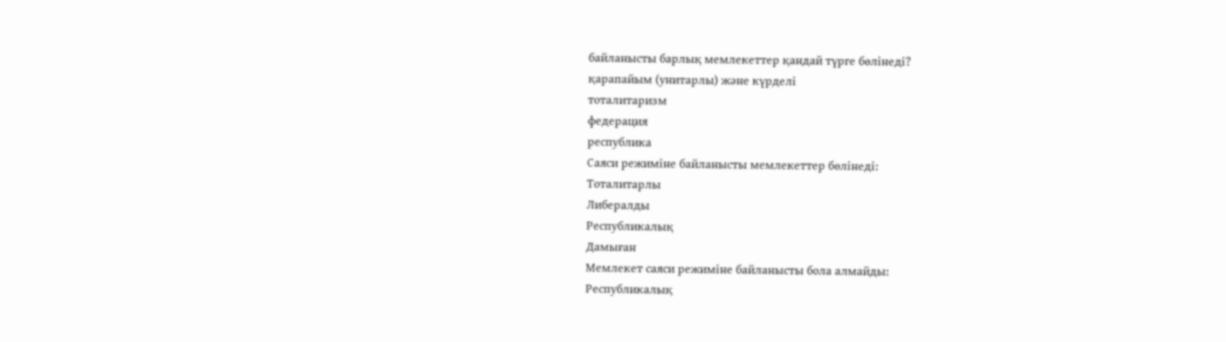байланысты барлық мемлекеттер қандай түрге бөлінеді?
қарапайым (унитарлы) және күрделі
тоталитаризм
федерация
республика
Саяси режиміне байланысты мемлекеттер бөлінеді:
Тоталитарлы
Либералды
Республикалық
Дамыған
Мемлекет саяси режиміне байланысты бола алмайды:
Республикалық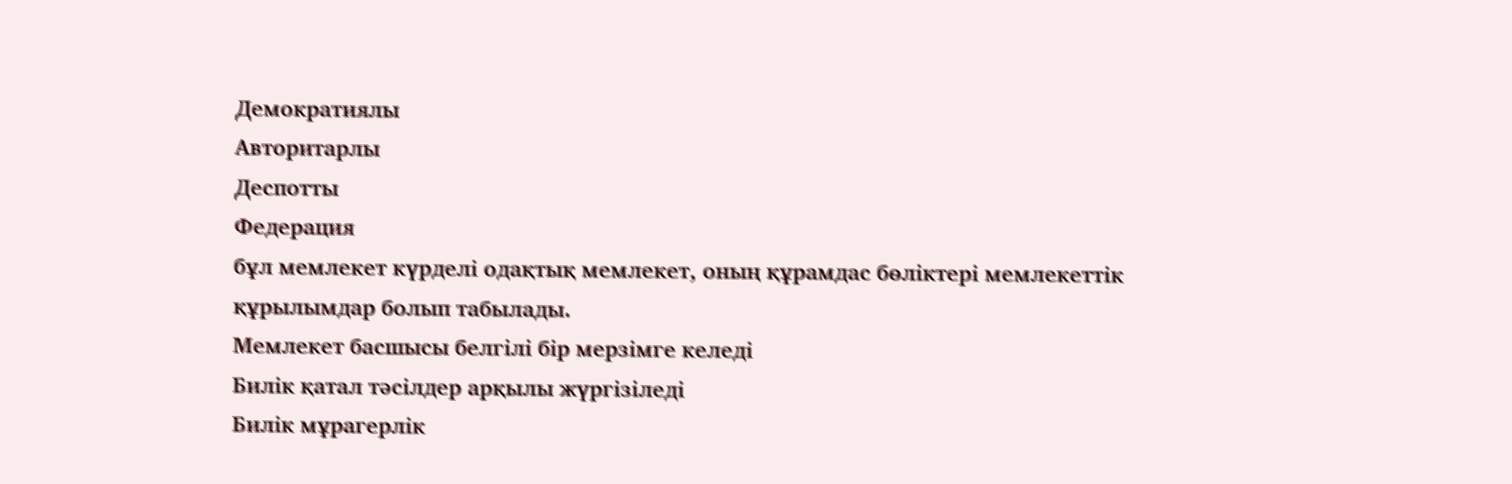Демократиялы
Авторитарлы
Деспотты
Федерация
бұл мемлекет күрделі одақтық мемлекет, оның құрамдас бөліктері мемлекеттік құрылымдар болып табылады.
Мемлекет басшысы белгілі бір мерзімге келеді
Билік қатал тәсілдер арқылы жүргізіледі
Билік мұрагерлік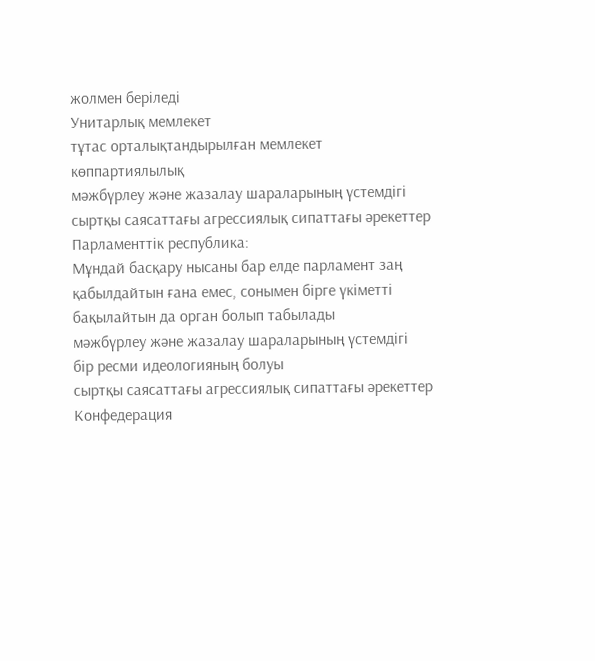жолмен беріледі
Унитарлық мемлекет
тұтас орталықтандырылған мемлекет
көппартиялылық
мәжбүрлеу және жазалау шараларының үстемдігі
сыртқы саясаттағы агрессиялық сипаттағы әрекеттер
Парламенттік республика:
Мұндай басқару нысаны бар елде парламент заң қабылдайтын ғана емес, сонымен бірге үкіметті бақылайтын да орган болып табылады
мәжбүрлеу және жазалау шараларының үстемдігі
бір ресми идеологияның болуы
сыртқы саясаттағы агрессиялық сипаттағы әрекеттер
Конфедерация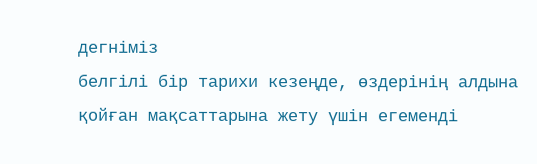дегніміз
белгілі бір тарихи кезеңде, өздерінің алдына қойған мақсаттарына жету үшін егеменді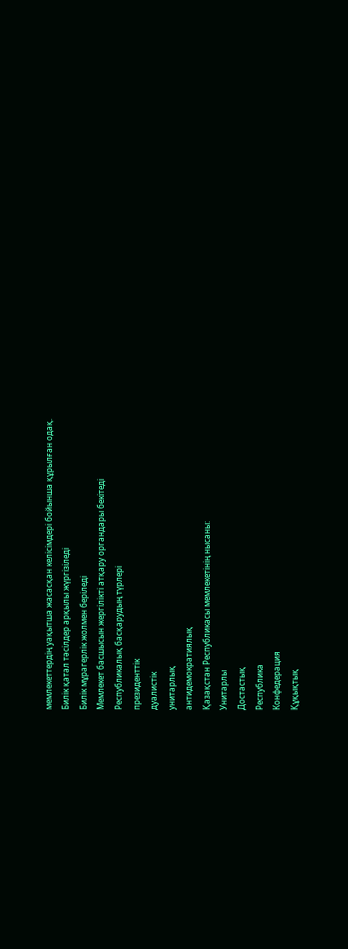мемлекеттердің уақытша жасасқан келісімдері бойынша құрылған одақ.
Билік қатал тәсілдер арқылы жүргізіледі
Билік мұрагерлік жолмен беріледі
Мемлекет басшысын жергілікті атқару органдары бекітеді
Республикалық басқарудың түрлері
президенттік
дуалистік
унитарлық
антидемократиялық
Қазақстан Республикасы мемлекетінің нысаны:
Унитарлы
Достастық
Республика
Конфедерация
Құқықтық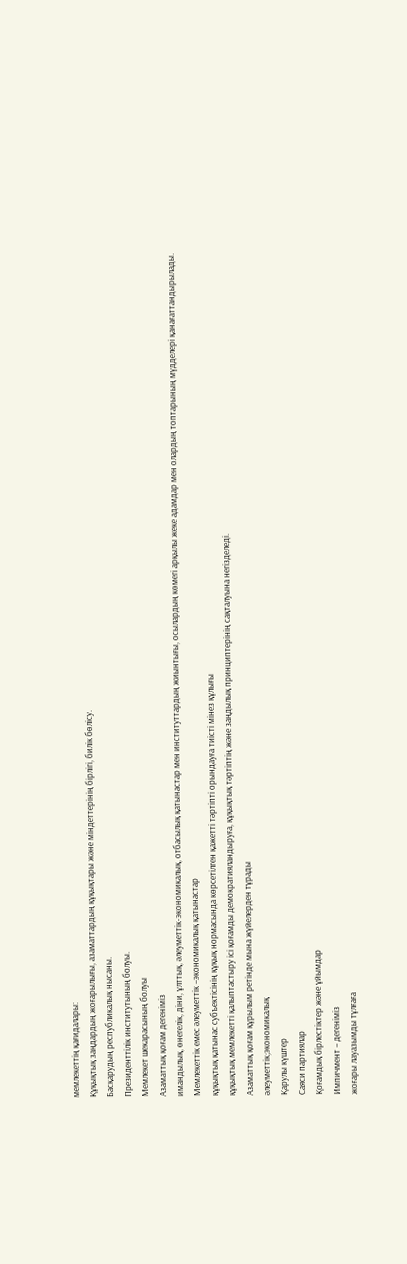мемлекеттің қағидалары:
Құқықтық заңдардың жоғарылығы, азаматтардың құқықтары және міндеттерінің бірлігі, билік бөлісу.
Басқарудың республикалық нысаны.
Президенттілік институтының болуы.
Мемлекет шекарасының болуы
Азаматтық қоғам дегеніміз
имандылық, өнегелік, діни, ұлттық, әлеуметтік-экономикалық, отбасылық қатынастар мен институттардың жиынтығы, осылардың көмегі арқылы жеке адамдар мен олардың топтарының мүдделері қанағаттандырылады.
Мемлекеттік емес әлеуметтік –экономикалық қатынастар
құқықтық қатынас субъектісінің құқық нормасында көрсетілген қажетті тәртіпті орындауға тиісті мінез құлығы
құқықтық мемлекетті қалыптастыру ісі қоғамды демократияландыруға, құқықтық тәртіптің және заңдылық принциптерінің сақталуына негізделеді.
Азаматтық қоғам құрылым ретінде мына жүйелерден тұрады
әлеуметтік;экономикалық
Қарулы күштер
Саяси партиялар
Қоғамдық бірлестіктер және ұйымдар
Импичмент – дегеніміз
жоғары лауазымды тұлғаға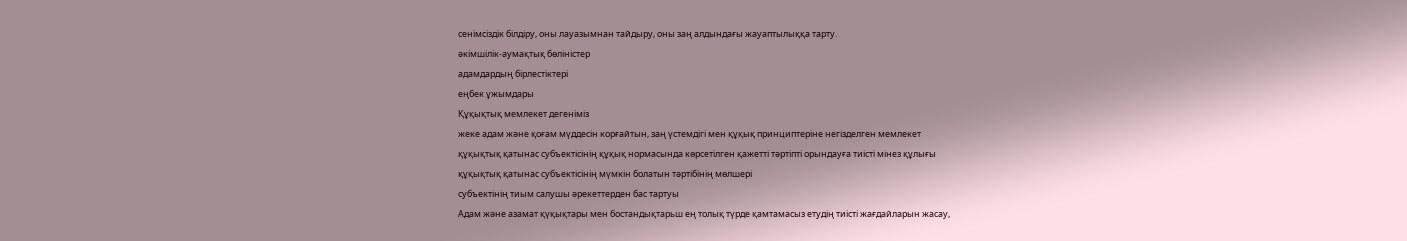сенімсіздік білдіру, оны лауазымнан тайдыру, оны заң алдындағы жауаптылыққа тарту.
әкімшілік-аумақтық бөліністер
адамдардың бірлестіктері
еңбек ұжымдары
Құқықтық мемлекет дегеніміз
жеке адам және қоғам мүддесін корғайтын, заң үстемдігі мен құқық принциптеріне негізделген мемлекет
құқықтық қатынас субъектісінің құқық нормасында көрсетілген қажетті тәртіпті орындауға тиісті мінез құлығы
құқықтық қатынас субъектісінің мүмкін болатын тәртібінің мөлшері
субъектінің тиым салушы әрекеттерден бас тартуы
Адам және азамат қүқықтары мен бостандықтарьш ең толық түрде қамтамасыз етудің тиісті жағдайларын жасау,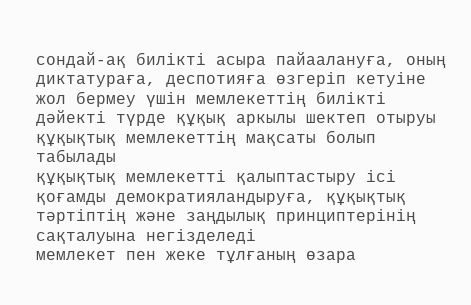сондай-ақ билікті асыра пайаалануға, оның диктатураға, деспотияға өзгеріп кетуіне жол бермеу үшін мемлекеттің билікті дәйекті түрде құқық аркылы шектеп отыруы
құқықтық мемлекеттің мақсаты болып табылады
құқықтық мемлекетті қалыптастыру ісі қоғамды демократияландыруға, құқықтық тәртіптің және заңдылық принциптерінің сақталуына негізделеді
мемлекет пен жеке тұлғаның өзара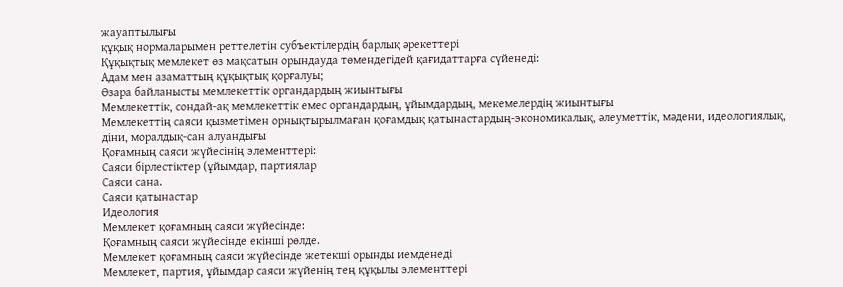жауаптылығы
құқық нормаларымен реттелетін субъектілердің барлық әрекеттері
Құқықтық мемлекет өз мақсатын орындауда төмендегідей қағидаттарға сүйенеді:
Адам мен азаматтың құқықтық қорғалуы;
Өзара байланысты мемлекеттік органдардың жиынтығы
Мемлекеттік, сондай-ақ мемлекеттік емес органдардың, ұйымдардың, мекемелердің жиынтығы
Мемлекеттің саяси қызметімен орнықтырылмаған қоғамдық қатынастардың-экономикалық, әлеуметтік, мәдени, идеологиялық, діни, моралдық-сан алуандығы
Қоғамның саяси жүйесінің элементтері:
Саяси бірлестіктер (ұйымдар, партиялар
Саяси сана.
Саяси қатынастар
Идеология
Мемлекет қоғамның саяси жүйесінде:
Қоғамның саяси жүйесінде екінші рөлде.
Мемлекет қоғамның саяси жүйесінде жетекші орынды иемденеді
Мемлекет, партия, ұйымдар саяси жүйенің тең құқылы элементтері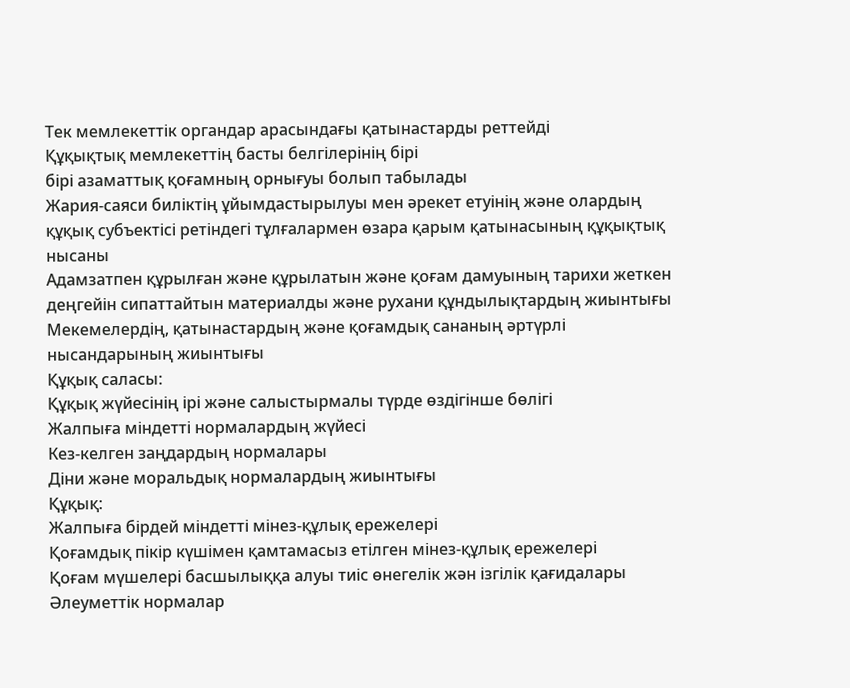Тек мемлекеттік органдар арасындағы қатынастарды реттейді
Құқықтық мемлекеттің басты белгілерінің бірі
бірі азаматтық қоғамның орнығуы болып табылады
Жария-саяси биліктің ұйымдастырылуы мен әрекет етуінің және олардың құқық субъектісі ретіндегі тұлғалармен өзара қарым қатынасының құқықтық нысаны
Адамзатпен құрылған және құрылатын және қоғам дамуының тарихи жеткен деңгейін сипаттайтын материалды және рухани құндылықтардың жиынтығы
Мекемелердің, қатынастардың және қоғамдық сананың әртүрлі нысандарының жиынтығы
Құқық саласы:
Құқық жүйесінің ірі және салыстырмалы түрде өздігінше бөлігі
Жалпыға міндетті нормалардың жүйесі
Кез-келген заңдардың нормалары
Діни және моральдық нормалардың жиынтығы
Құқық:
Жалпыға бірдей міндетті мінез-құлық ережелері
Қоғамдық пікір күшімен қамтамасыз етілген мінез-құлық ережелері
Қоғам мүшелері басшылыққа алуы тиіс өнегелік жән ізгілік қағидалары
Әлеуметтік нормалар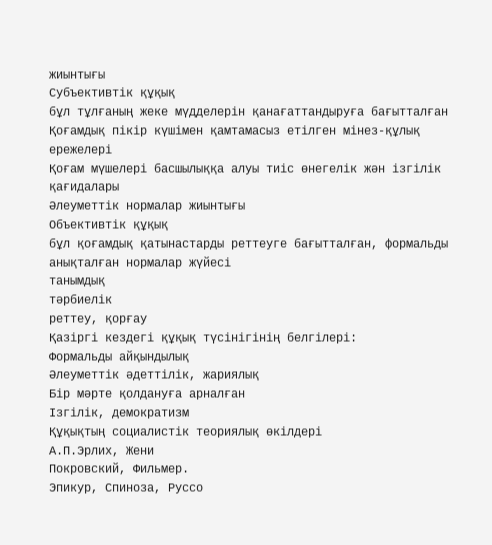жиынтығы
Субъективтік құқық
бұл тұлғаның жеке мүдделерін қанағаттандыруға бағытталған
Қоғамдық пікір күшімен қамтамасыз етілген мінез-құлық ережелері
Қоғам мүшелері басшылыққа алуы тиіс өнегелік жән ізгілік қағидалары
Әлеуметтік нормалар жиынтығы
Объективтік құқық
бұл қоғамдық қатынастарды реттеуге бағытталған, формальды анықталған нормалар жүйесі
танымдық
тәрбиелік
реттеу, қорғау
Қазіргі кездегі құқық түсінігінің белгілері:
Формальды айқындылық
Әлеуметтік әдеттілік, жариялық
Бір мәрте қолдануға арналған
Ізгілік, демократизм
Құқықтың социалистік теориялық өкілдері
А.П.Эрлих, Жени
Покровский, Фильмер.
Эпикур, Спиноза, Руссо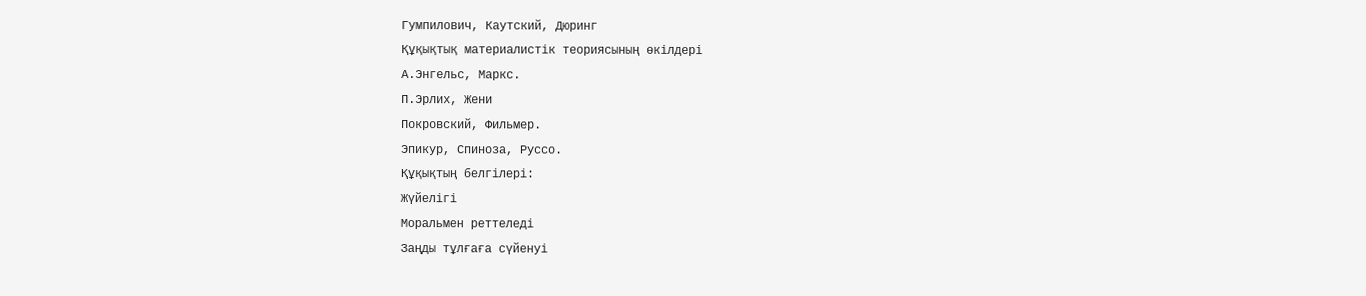Гумпилович, Каутский, Дюринг
Құқықтық материалистік теориясының өкілдері
А.Энгельс, Маркс.
П.Эрлих, Жени
Покровский, Фильмер.
Эпикур, Спиноза, Руссо.
Құқықтың белгілері:
Жүйелігі
Моральмен реттеледі
Заңды тұлғаға сүйенуі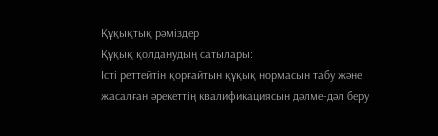Құқықтық рәміздер
Құқық қолданудың сатылары:
Істі реттейтін қорғайтын құқық нормасын табу және жасалған әрекеттің квалификациясын дәлме-дәл беру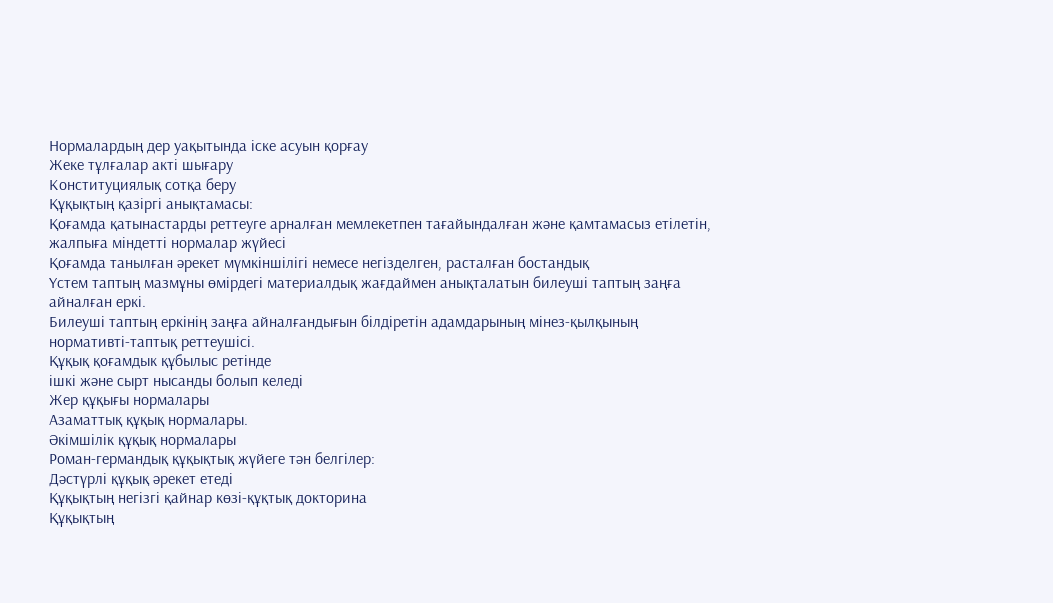Нормалардың дер уақытында іске асуын қорғау
Жеке тұлғалар акті шығару
Конституциялық сотқа беру
Құқықтың қазіргі анықтамасы:
Қоғамда қатынастарды реттеуге арналған мемлекетпен тағайындалған және қамтамасыз етілетін, жалпыға міндетті нормалар жүйесі
Қоғамда танылған әрекет мүмкіншілігі немесе негізделген, расталған бостандық
Үстем таптың мазмұны өмірдегі материалдық жағдаймен анықталатын билеуші таптың заңға айналған еркі.
Билеуші таптың еркінің заңға айналғандығын білдіретін адамдарының мінез-қылқының нормативті-таптық реттеушісі.
Құқық қоғамдык құбылыс ретінде
ішкі және сырт нысанды болып келеді
Жер құқығы нормалары
Азаматтық құқық нормалары.
Әкімшілік құқық нормалары
Роман-германдық құқықтық жүйеге тән белгілер:
Дәстүрлі құқық әрекет етеді
Құқықтың негізгі қайнар көзі-құқтық докторина
Құқықтың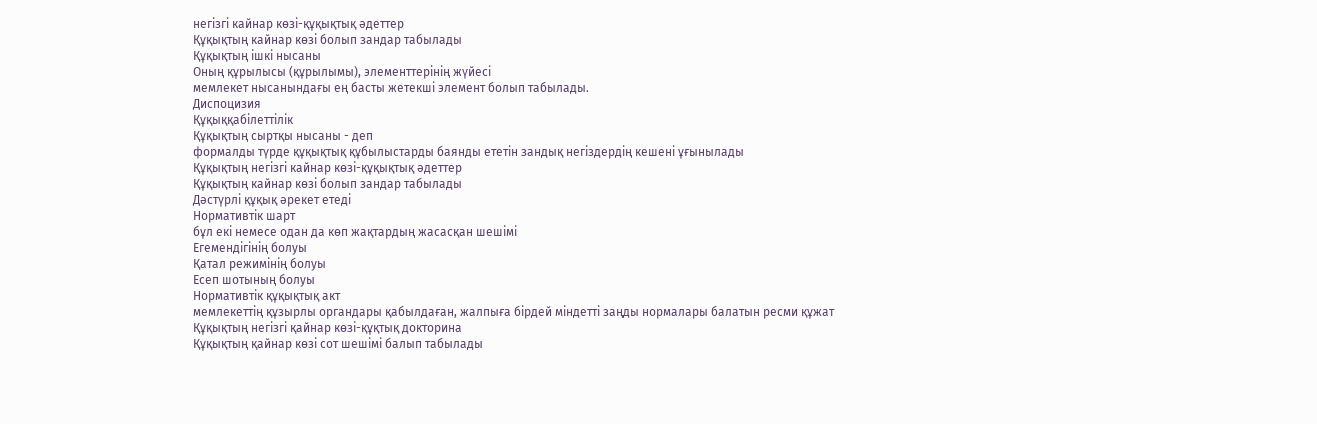негізгі кайнар көзі-құқықтық әдеттер
Құқықтың кайнар көзі болып зандар табылады
Құқықтың ішкі нысаны
Оның құрылысы (құрылымы), элементтерінің жүйесі
мемлекет нысанындағы ең басты жетекші элемент болып табылады.
Диспоцизия
Құқыққабілеттілік
Құқықтың сыртқы нысаны - деп
формалды түрде құқықтық құбылыстарды баянды ететін зандық негіздердің кешені ұғынылады
Құқықтың негізгі кайнар көзі-құқықтық әдеттер
Құқықтың кайнар көзі болып зандар табылады
Дәстүрлі құқық әрекет етеді
Нормативтік шарт
бұл екі немесе одан да көп жақтардың жасасқан шешімі
Егемендігінің болуы
Қатал режимінің болуы
Есеп шотының болуы
Нормативтік құқықтық акт
мемлекеттің құзырлы органдары қабылдаған, жалпыға бірдей міндетті заңды нормалары балатын ресми құжат
Құқықтың негізгі қайнар көзі-құқтық докторина
Құқықтың қайнар көзі сот шешімі балып табылады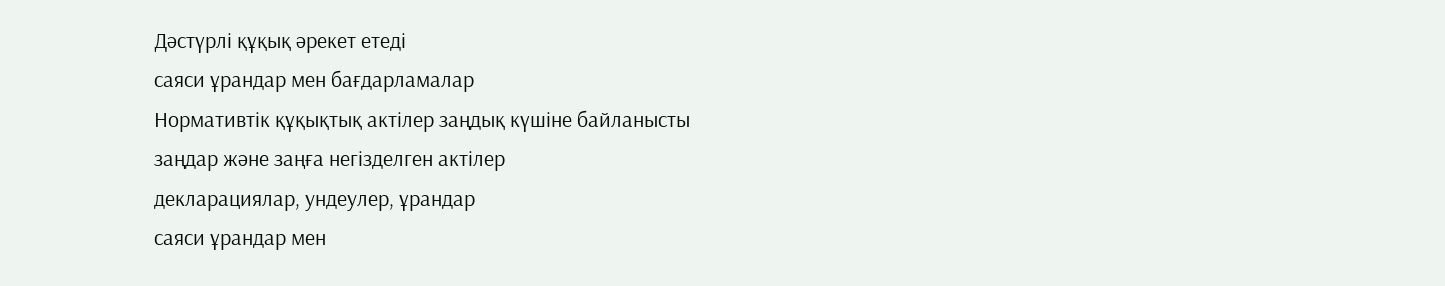Дәстүрлі құқық әрекет етеді
саяси ұрандар мен бағдарламалар
Нормативтік құқықтық актілер заңдық күшіне байланысты
заңдар және заңға негізделген актілер
декларациялар, ундеулер, ұрандар
саяси ұрандар мен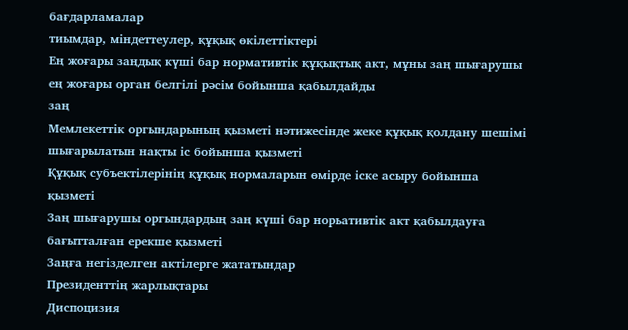бағдарламалар
тиымдар, міндеттеулер, құқық өкілеттіктері
Ең жоғары заңдық күші бар нормативтік құқықтық акт, мұны заң шығарушы ең жоғары орган белгілі рәсім бойынша қабылдайды
заң
Мемлекеттік оргындарының қызметі нәтижесінде жеке құқық қолдану шешімі шығарылатын нақты іс бойынша қызметі
Құқық субъектілерінің құқық нормаларын өмірде іске асыру бойынша қызметі
Заң шығарушы оргындардың заң күші бар норьативтік акт қабылдауға бағытталған ерекше қызметі
Заңға негізделген актілерге жататындар
Президенттің жарлықтары
Диспоцизия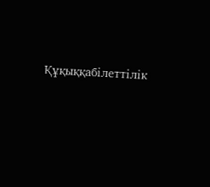Құқыққабілеттілік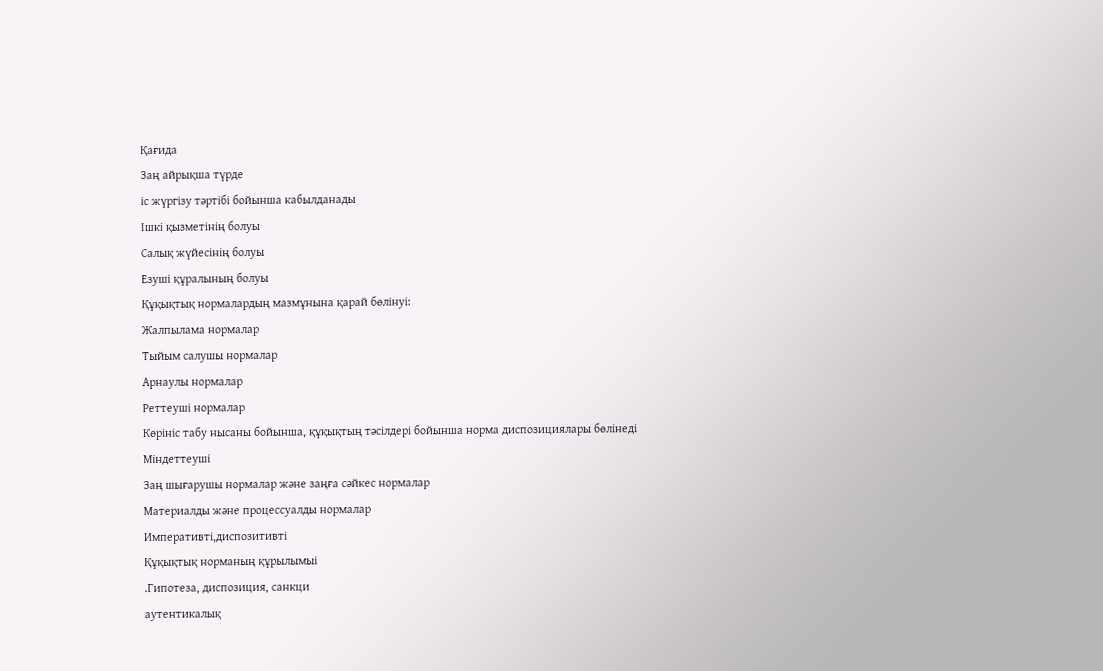Қағида
Заң айрықша түрде
іс жүргізу тәртібі бойынша кабылданады
Ішкі қызметінің болуы
Салық жүйесінің болуы
Езуші құралының болуы
Құқықтық нормалардың мазмұнына қарай бөлінуі:
Жалпылама нормалар
Тыйым салушы нормалар
Арнаулы нормалар
Реттеуші нормалар
Көрініс табу нысаны бойынша, құқықтың тәсілдері бойынша норма диспозициялары бөлінеді
Міндеттеуші
Заң шығарушы нормалар және заңға сәйкес нормалар
Материалды және процессуалды нормалар
Императивті,диспозитивті
Құқықтық норманың құрылымыі
.Гипотеза, диспозиция, санкци
аутентикалық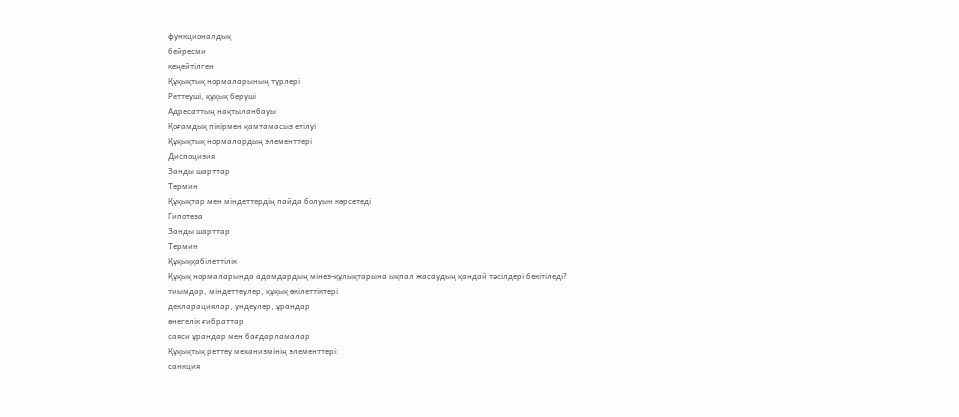функционалдық
бейресми
кеңейтілген
Құқықтық нормаларының түрлері
Реттеуші, құқық беруші
Адресаттың нақтыланбауы
Қоғамдық пікірмен қамтамасыз етілуі
Құқықтық нормалардың элементтері
Диспоцизия
Занды шарттар
Термин
Құқықтар мен міндеттердің пайда болуын көрсетеді
Гипотеза
Занды шарттар
Термин
Құқыққабілеттілік
Құқық нормаларында адамдардың мінез-құлықтарына ықпал жасаудың қандай тәсілдері бекітіледі?
тиымдар, міндеттеулер, құқық өкілеттіктері
декларациялар, ундеулер, ұрандар
өнегелік ғибраттар
саяси ұрандар мен бағдарламалар
Құқықтық реттеу механизмінің элементтері:
санкция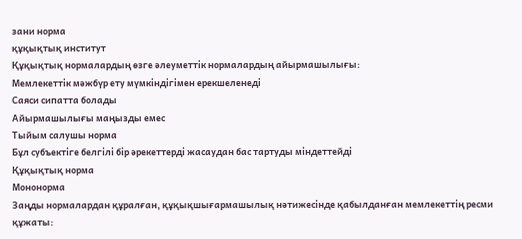зани норма
құқықтық институт
Құқықтық нормалардың өзге әлеуметтік нормалардың айырмашылығы:
Мемлекеттік мәжбүр ету мүмкіндігімен ерекшеленеді
Саяси сипатта болады
Айырмашылығы маңызды емес
Тыйым салушы норма
Бұл субъектіге белгілі бір әрекеттерді жасаудан бас тартуды міндеттейді
Құқықтық норма
Мононорма
Заңды нормалардан құралған, құқықшығармашылық нәтижесінде қабылданған мемлекеттің ресми құжаты: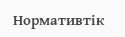Нормативтік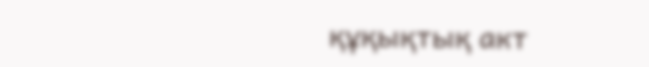құқықтық акт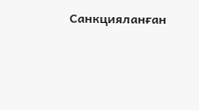Санкцияланған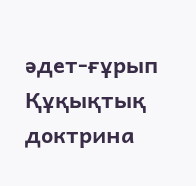әдет-ғұрып
Құқықтық доктрина